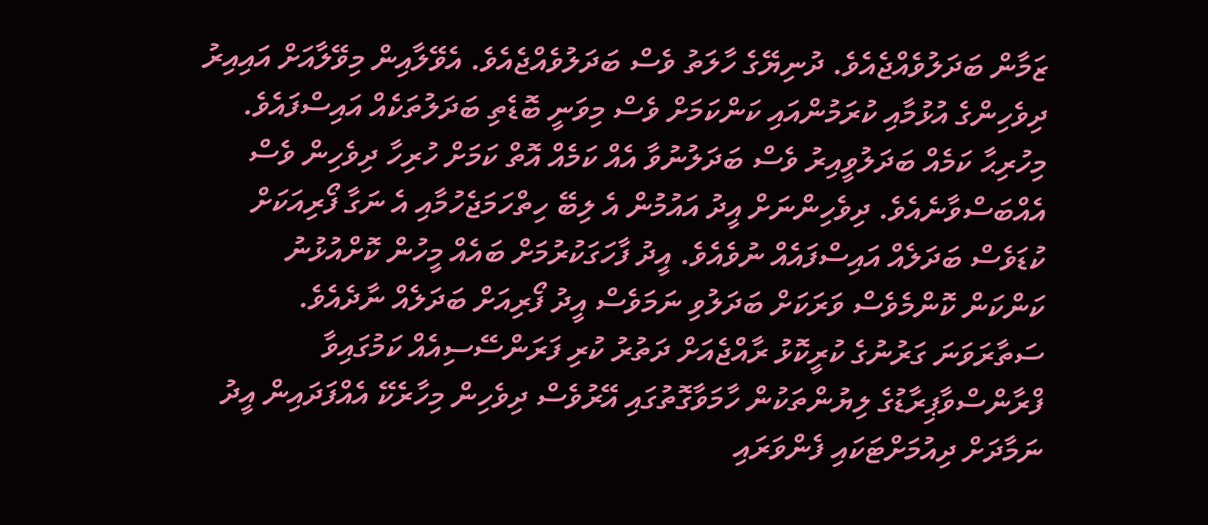ޒަމާން ބަދަލުވެއްޖެއެވެ. ދުނިޔޭގެ ހާލަތު ވެސް ބަދަލުވެއްޖެއެވެ. އެވޭލާއިން މިވޭލާއަށް އައިއިރު ދިވެހިންގެ އުޅުމާއި ކުރަމުންއައި ކަންކަމަށް ވެސް މިވަނީ ބޮޑެތި ބަދަލުތަކެއް އައިސްފައެވެ. މިހުރިޙާ ކަމެއް ބަދަލުވީއިރު ވެސް ބަދަލުނުވާ އެއް ކަމެއް އޮތް ކަމަށް ހުރިހާ ދިވެހިން ވެސް އެއްބަސްވާނެއެވެ. ދިވެހިންނަށް އީދު އައުމުން އެ ލިބޭ ހިތްހަމަޖެހުމާއި އެ ނަގާ ފޯރިއަކަށް ކުޑަވެސް ބަދަލެއް އައިސްފައެއް ނުވެއެވެ. އީދު ފާހަގަކުރުމަށް ބައެއް މީހުން ކޮށްއުޅުނު ކަންކަން ކޮންމެވެސް ވަރަކަށް ބަދަލުވި ނަމަވެސް އީދު ފޯރިއަށް ބަދަލެއް ނާދެއެވެ.
ސަތާރަވަނަ ގަރުނުގެ ކުރީކޮޅު ރާއްޖެއަށް ދަތުރު ކުރި ފަރަންސޭސިއެއް ކަމުގައިވާ ފްރާންސްވާޕިރާޑުގެ ލިޔުންތަކުން ހާމަވާގޮތުގައި އޭރުވެސް ދިވެހިން މިހާރެކޭ އެއްފަދައިން އީދު ނަމާދަށް ދިއުމަށްޓަކައި ފެންވަރައި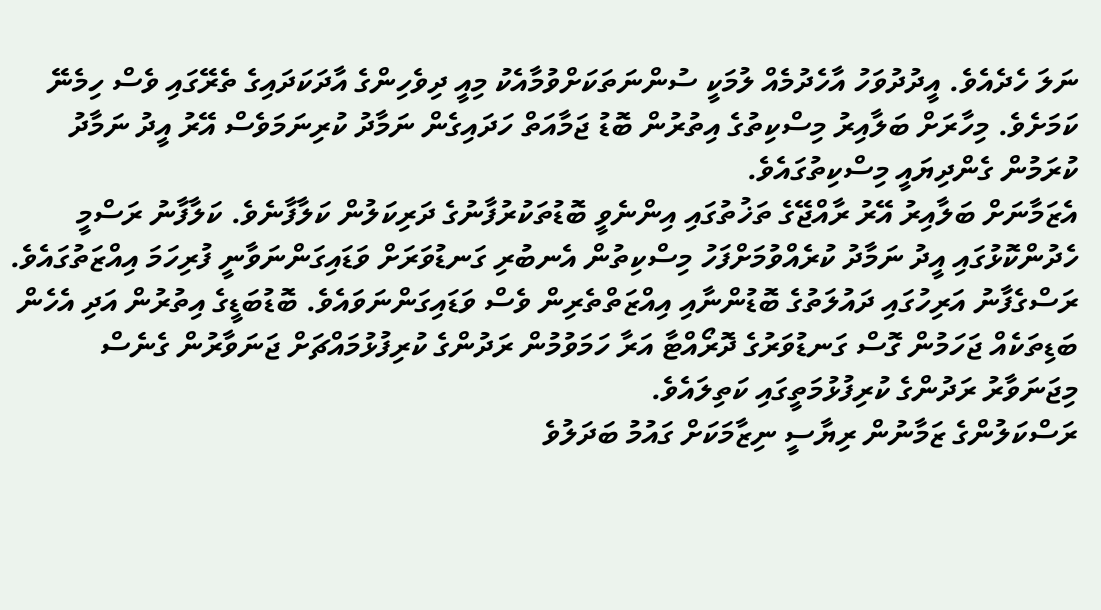ނަލަ ހެދެއެވެ. އީދުދުވަހު އާހެދުމެއް ލުމަކީ ސުންނަތަކަށްވުމާއެކު މިއީ ދިވެހިންގެ އާދަކަދައިގެ ތެރޭގައި ވެސް ހިމެނޭ ކަމަށެވެ. މިހާރަށް ބަލާއިރު މިސްކިތުގެ އިތުރުން ބޮޑު ޖަމާއަތް ހަދައިގެން ނަމާދު ކުރިނަމަވެސް އޭރު އީދު ނަމާދު ކުރަމުން ގެންދިޔައީ މިސްކިތުގައެވެ.
އެޒަމާނަށް ބަލާއިރު އޭރު ރާއްޖޭގެ ތަޚުތުގައި އިންނެވީ ބޮޑުތަކުރުފާނުގެ ދަރިކަލުން ކަލާފާނެވެ. ކަލާފާނު ރަސްމީ ހެދުންކޮޅުގައި އީދު ނަމާދު ކުރެއްވުމަށްފަހު މިސްކިތުން އެނބުރި ގަނޑުވަރަށް ވަޑައިގަންނަވާނީ ފުރިހަމަ އިއްޒަތުގައެވެ. ރަސްގެފާނު އަރިހުގައި ދައުލަތުގެ ބޮޑުންނާއި އިއްޒަތްތެރިން ވެސް ވަޑައިގަންނަވައެވެ. ބޮޑުބަޑީގެ އިތުރުން އަދި އެހެން ބަޑިތަކެއް ޖަހަމުން ގޮސް ގަނޑުވަރުގެ ދޮރޯއްޓާ އަރާ ހަމަވުމުން ރަދުންގެ ކުރިފުޅުމައްޗަށް ޖަނަވާރުން ގެނެސް މިޖަނަވާރު ރަދުންގެ ކުރިފުޅުމަތީގައި ކަތިލައެވެ.
ރަސްކަލުންގެ ޒަމާނުން ރިޔާސީ ނިޒާމަކަށް ގައުމު ބަދަލުވެ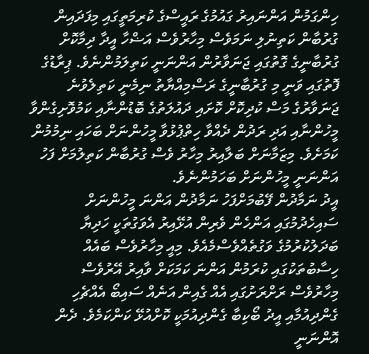ހިންގަމުން އަންނައިރު ގައުމުގެ ރައީސްގެ ކުރިމަތީގައި މިފަދައިން ގުރުބާން ކަތިނުލި ނަމަވެސް މިހާރުވެސް އަޟްހާ އީދާ ދިމާކޮށް ގުރުބާނީގެ ގޮތުގައި ޖަނަވާރުން އަންނަނީ ކަތިލަމުންނެވެ. ޕިރާޑުގެ ފޮތުގައި ވަނީ މި ގުރުބާނީގެ ރަސްމިއްޔާތު ނިމެނީ ކަތިލެވުނެ ޖަނަވާރުގެ މަސް ކުދިކޮށް ކޮށައި ދައުލަތުގެ ބޮޑުންނާއި ކަމުވޮށިގެންވާ މީހުންނާއި އަދި ރަދުން ދެއްވާ ހިތްޕުޅުވާ މީހުންނަށް ބަހައި ނިމުމުން ކަމަށެވެ. މިޒަމާނަށް ބަލާއިރު މިހާރު ވެސް ގުރުބާން ކަތިލުމަށް ފަހު އަންނަނީ މީހުންނަށް ބަހަމުންނެވެ.
އީދު ނަމާދުން ފޭބުމަށްފަހު ނަމާދުން އަންނަ މީހުންނަށް ސައިހެދުމުގައި އަންހެން ވެރިން އުޅޭއިރު އެވަގުތަކީ ހަދިޔާ ބަދަލުކުރުމުގެ ވަގުތެއްވެސްމެއެވެ. މިއީ މިހާރުވެސް ބައެއް ހިސާބުތަކުގައި ކުރަމުން އަންނަ ކަމަކަށް ވާއިރު އޭރުވެސް މިހާރުވެސް ރަށްރަށުގައި އެއް ގެއިން އަނެއް ސައިބޯ އެއްޗެހި ގެންދިއުމާއި އީދު ބޯކިބާ ގެންދިއުމަކީ ކޮށްއުޅޭ ކަންކަމެވެ. ދެން އޮންނަނީ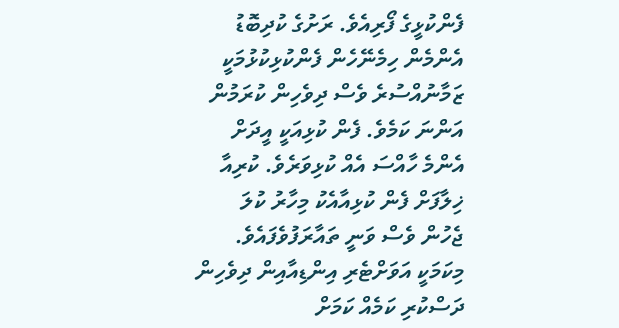ފެންކުޅީގެ ފޯރިއެވެ. ރަށުގެ ކުދިބޮޑު އެންމެން ހިމެނޭހެން ފެންކުޅިކުޅުމަކީ ޒަމާނުއްސުރެ ވެސް ދިވެހިން ކުރަމުން އަންނަ ކަމެވެ. ފެން ކުޅިއަކީ އީދަށް އެންމެ ހާއްސަ އެއް ކުޅިވަރެވެ. ކުރިއާ ޚިލާފަށް ފެން ކުޅިއާއެކު މިހާރު ކުލަ ޖެހުން ވެސް ވަނީ ތައާރަފުވެފައެވެ. މިކަމަކީ އަވަށްޓެރި އިންޑިއާއިން ދިވެހިން ދަސްކުރި ކަމެއް ކަމަށް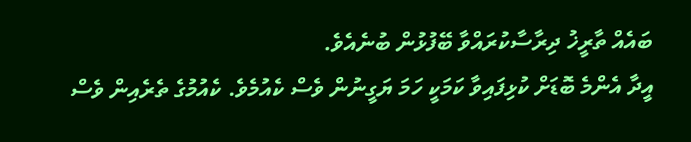ބައެއް ތާރީޚު ދިރާސާކުރައްވާ ބޭފުޅުން ބުނެއެވެ.
އީދާ އެންމެ ބޮޑަށް ކުޅިފައިވާ ކަމަކީ ހަމަ ޔަގީނުން ވެސް ކެއުމެވެ. ކެއުމުގެ ތެރެއިން ވެސް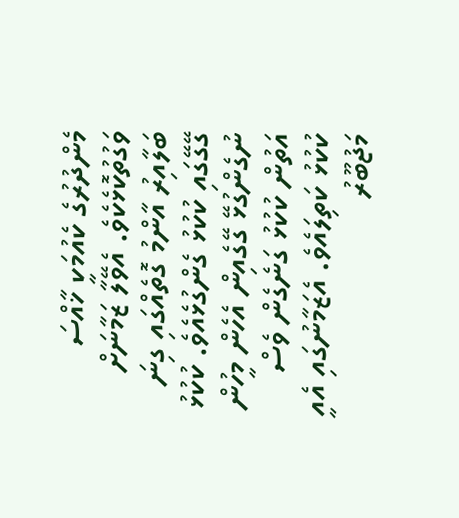މެންދުރުގެ ކެއުމަކީ ޚާއްސަ ވަގުތުކޮޅެކެވެ. އެވޭލާ ޒަމާނަށް ބަލާއިރު އާންމު ގޮތެއްގައި ގިނަ ގޭގޭގައި ކުކުޅު ގެންގުޅެއެވެ. ކުކުޅު ނުގެންގުޅޭ ގޭގެއިން އެހެން މީހުން އަތުން ކުކުޅު ގަނެގެން ވެސް ކުކުޅު ކަތިލައެވެ. އެޒަމާނުގައި އެއީ މަޖުބޫރު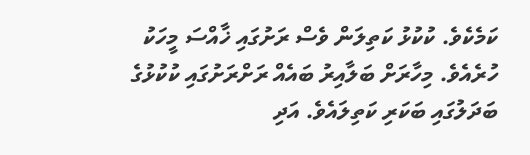ކަމެކެވެ. ކުކުޅު ކަތިލަން ވެސް ރަށުގައި ޚާއްސަ މީހަކު ހުރެއެވެ. މިހާރަށް ބަލާއިރު ބައެއް ރަށްރަށުގައި ކުކުޅުގެ ބަދަލުގައި ބަކަރި ކަތިލައެވެ. އަދި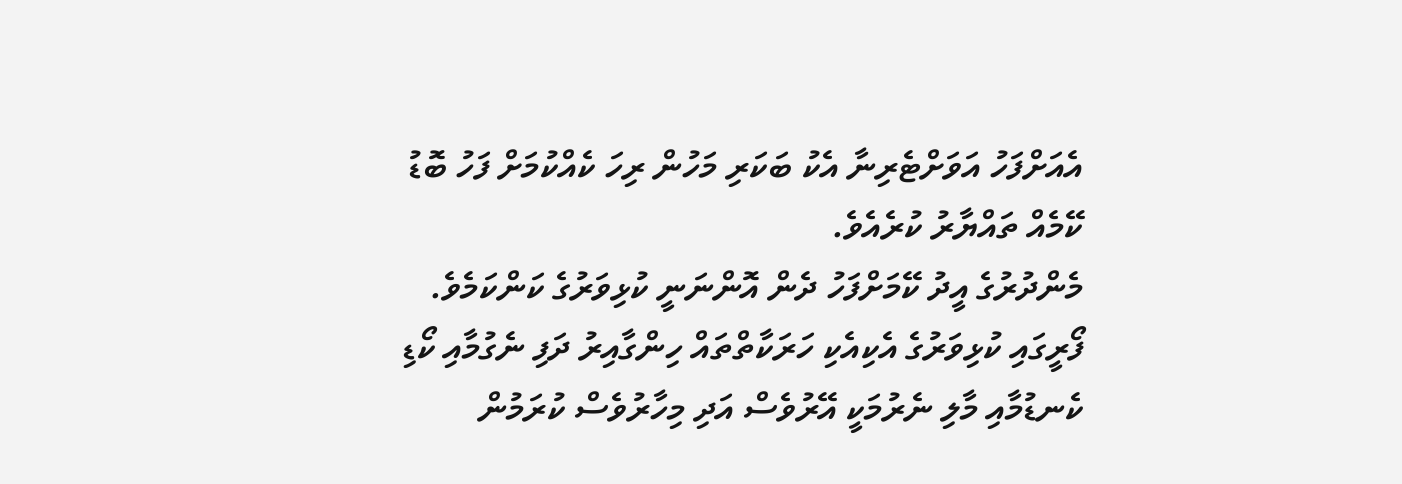އެއަށްފަހު އަވަށްޓެރިނާ އެކު ބަކަރި މަހުން ރިހަ ކެއްކުމަށް ފަހު ބޮޑު ކޭމެއް ތައްޔާރު ކުރެއެވެ.
މެންދުރުގެ އީދު ކޭމަށްފަހު ދެން އޮންނަނީ ކުޅިވަރުގެ ކަންކަމެވެ. ފޯރީގައި ކުޅިވަރުގެ އެކިއެކި ހަރަކާތްތައް ހިންގާއިރު ދަފި ނެގުމާއި ކޯޑި ކެނޑުމާއި މާލި ނެރުމަކީ އޭރުވެސް އަދި މިހާރުވެސް ކުރަމުން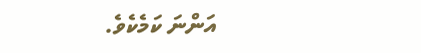އަންނަ ކަމެކެވެ.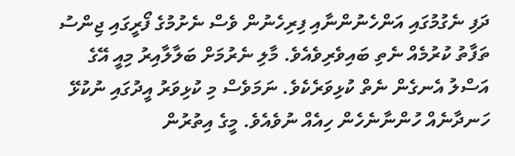ދަފި ނެގުމުގައި އަންހެނުންނާއި ފިރިހެނުން ވެސް ނެށުމުގެ ފޯރީގައި ޖިންސު ތަފާތު ކުރުމެއް ނެތި ބައިވެރިވެއެވެ. މާލި ނެރުމަށް ބަލާލާއިރު މިއީ އޭގެ އަސްލު އެނގެން ނެތް ކުޅިވަރެކެވެ. ނަމަވެސް މި ކުޅިވަރު އީދުގައި ނުކުޅޭ ހަނދާނެއް ހުންނާނެހެން ހިއެއް ނުވެއެވެ. މީގެ އިތުރުން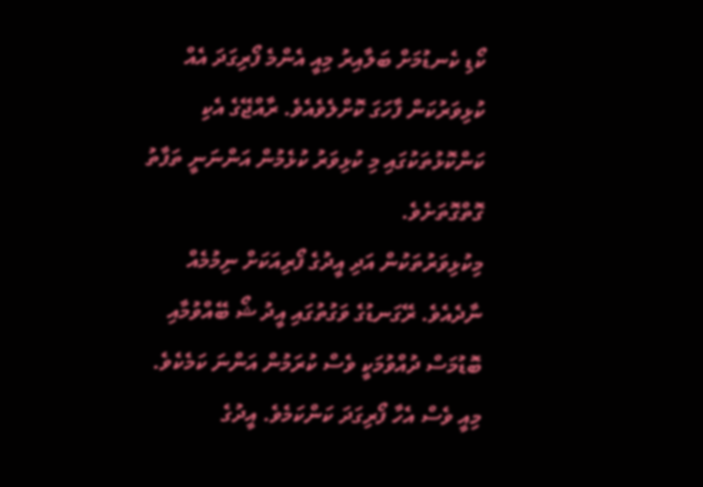ކޯޑި ކެނޑުމަށް ބަލާއިރު މިއީ އެންމެ ފޯރިގަދަ އެއް ކުޅިވަރުކަން ފާހަގަ ކޮށްލެވެއެވެ. ރާއްޖޭގެ އެކި ކަންކޮޅުތަކުގައި މި ކުޅިވަރު ކުޅެމުން އަންނަނީ ތަފާތު ގޮތްގޮތަށެވެ.
މިކުޅިވަރުތަކުން އަދި އީދުގެ ފޯރިއަކަށް ނިމުމެއް ނާދެއެވެ. ރޭގަނޑުގެ ވަގުތުގައި އީދު ޝޯ ބޭއްވުމާއި ބޮޑުމަސް ދުއްވުމަކީ ވެސް ކުރަމުން އަންނަ ކަމެކެވެ. މިއީ ވެސް އެހާ ފޯރިގަދަ ކަންކަމެވެ. އީދުގެ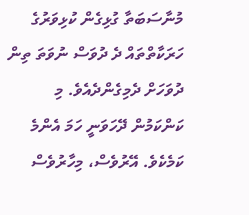މުނާސަބަތާ ގުޅިގެން ކުޅިވަރުގެ ހަރަކާތްތައް ދެ ދުވަސް ނުވަތަ ތިން ދުވަހަށް ދެމިގެންދެއެވެ. މި ކަންކަމުން ދޭހަވަނީ ހަމަ އެންމެ ކަމެކެވެ. އޭރުވެސް، މިހާރުވެސް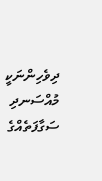ދިވެހިންނަކީ މުއްސަނދި ސަގާފަތެއްގެ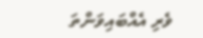ވެރި އެއްބައިވަންތަ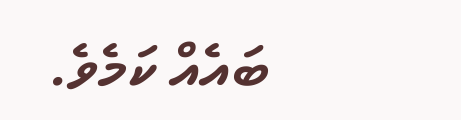ބައެއް ކަމެވެ.